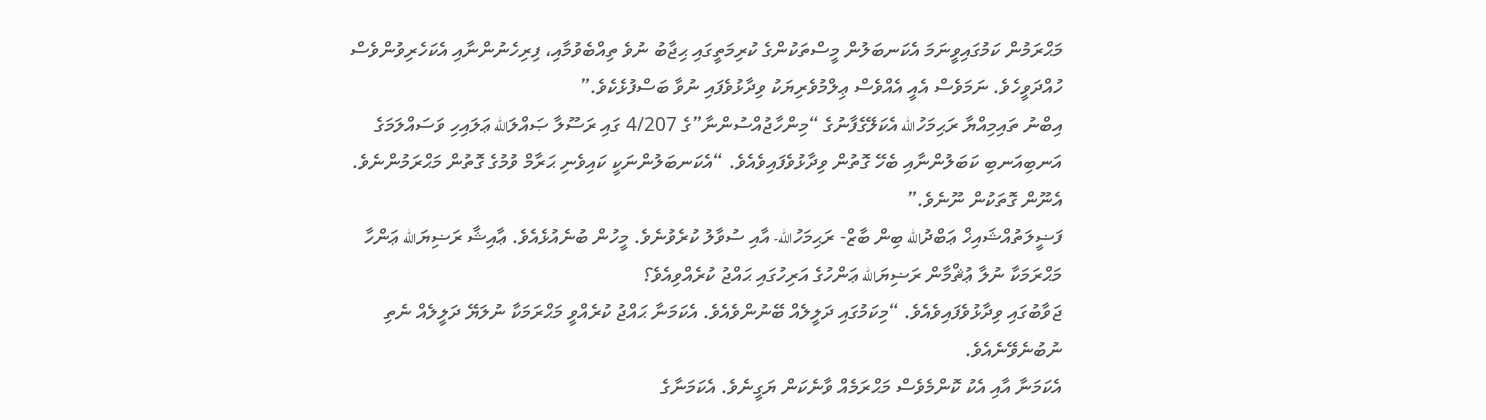މަޙްރަމުން ކަމުގައިވީނަމަ އެކަނބަލުން މީސްތަކުންގެ ކުރިމަތީގައި ޙިޖާބު ނުވެ ތިއްބެވުމާއި، ފިރިހެނުންނާއި އެކަހެރިވުންވެސް ހުއްދަވީހެވެ. ނަމަވެސް އެއީ އެއްވެސް ޢިލްމުވެރިޔަކު ވިދާޅުވެފައި ނުވާ ބަސްފުޅެކެވެ.”
އިބްނު ތައިމިއްޔާ ރަޙިމަހުالله އެކަލޭގެފާނުގެ “މިންހާޖުއްސުންނާ”ގެ 4/207 ގައި ރަސޫލާ ޞައްލަالله ޢަލައިހި ވަސައްލަމަގެ އަނބިއަނބި ކަބަލުންނާއި ބެހޭ ގޮތުން ވިދާޅުވެފައިވެއެވެ. “އެކަނބަލުންނަކީ ކައިވެނި ޙަރާމް ވުމުގެ ގޮތުން މަޙްރަމުންނެވެ. އެނޫން ގޮތަކުން ނޫނެވެ.”
ފަޟީލަތުއްޝައިޚް ޢަބްދުالله ބިން ބާޒް- ރަޙިމަހުالله- އާއި ސުވާލު ކުރެވުނެވެ. މީހުން ބުނެއުޅެއެވެ. ޢާއިޝާ ރަޟިޔަالله ޢަންހާ މަޙްރަމަކާ ނުލާ ޢުޘްމާން ރަޟިޔަالله ޢަންހުގެ އަރިހުގައި ޙައްޖު ކުރެއްވިއެވެ؟
ޖަވާބުގައި ވިދާޅުވެފައިވެއެވެ. “މިކަމުގައި ދަލީލެއް ބޭނުންވެއެވެ. އެކަމަނާ ޙައްޖު ކުރެއްވީ މަޙްރަމަކާ ނުލަޔޭ ދަލީލެއް ނެތި ނުބުނެވޭނެއެވެ.
އެކަމަނާ އާއި އެކު ކޮންމެވެސް މަޙްރަމެއް ވާނެކަން ޔަގީނެވެ. އެކަމަނާގެ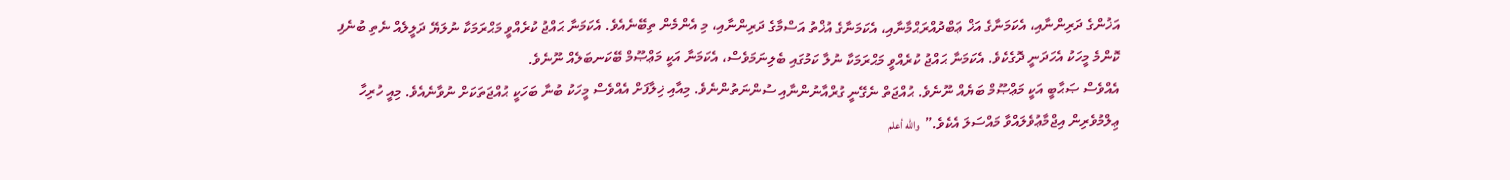އަޚުންގެ ދަރިންނާއި، އެކަމަނާގެ އަޚް ޢަބްދުއްރަޙްމާނާއި، އެކަމަނާގެ އުޚްތު އަސްމާގެ ދަރިންނާއި، މި އެންމެން ތިބޭނެއެވެ. އެކަމަނާ ޙައްޖު ކުރެއްވީ މަޙްރަމަކާ ނުލަޔޭ ދަލީލެއް ނެތި ބުނެފި ކޮންމެ މީހަކު އެހަދަނީ ދޮގެކެވެ. އެކަމަނާ ޙައްޖު ކުރެއްވީ މަޙްރަމަކާ ނުލާ ކަމުގައި ބެލިނަމަވެސް، އެކަމަނާ އަކީ މަޢްޞޫމް ބޭކަނބަލެއް ނޫނެވެ.
އެއްވެސް ޞަޙާބީ އަކީ މަޢްޞޫމް ބަޔެއް ނޫނެވެ. ޙުއްޖަތް ނެގޭނީ ގުރްއާނުންނާއި ސުންނަތުންނެވެ. މިއާއި ޚިލާފަށް އެއްވެސް މީހަކު ބުނާ ބަހަކީ ޙުއްޖަތަކަށް ނުވާނެއެވެ. މިއީ ހުރިހާ ޢިލްމުވެރިން އިޖްމާޢުވެލައްވާ މައްސަލަ އެކެވެ.” والله أعلم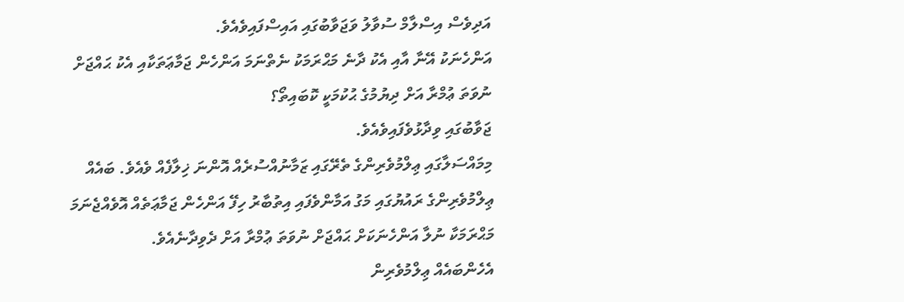އަދިވެސް އިސްލާމް ސުވާލު ވަޖަވާބުގައި އައިސްފައިވެއެވެ.
އަންހެނަކު އޭނާ އާއި އެކު ދާނެ މަޙްރަމަކު ނެތްނަމަ އަންހެން ޖަމާޢަތަކާއި އެކު ޙައްޖަށް ނުވަތަ ޢުމްރާ އަށް ދިޔުމުގެ ޙުކުމަކީ ކޮބައިތޯ؟
ޖަވާބުގައި ވިދާޅުވެފައިވެއެވެ.
މިމައްސަލާގައި ޢިލްމުވެރިންގެ ތެރޭގައި ޒަމާނުއްސުރެއް އޮންނަ ޚިލާފެއް ވެއެވެ. ބައެއް ޢިލްމުވެރިންގެ ރައުޔުގައި މަގު އަމާންވެފައި އިތުބާރު ހިފޭ އަންހެން ޖަމާޢަތެއް އޮވެއްޖެނަމަ މަޙްރަމަކާ ނުލާ އަންހެނަކަށް ޙައްޖަށް ނުވަތަ ޢުމްރާ އަށް ދެވިދާނެއެވެ.
އެހެންބައެއް ޢިލްމުވެރިން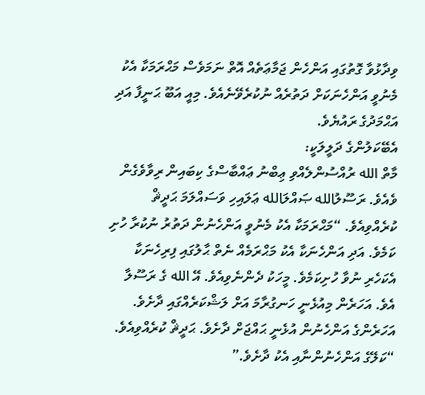ވިދާޅުވާ ގޮތުގައި އަންހެން ޖަމާޢަތެއް އޮތް ނަމަވެސް މަޙްރަމަކާ އެކު މެނުވީ އަންހެނަކަށް ދަތުރެއް ނުކުރެވޭނެއެވެ. މިއީ އަބޫ ޙަނީފާ އަދި އަޙްމަދުގެ ރައުޔެވެ.
އެބޭކަލުންގެ ދަލީލަކީ:
މާތް الله ރުއްސުންލެއްވި ޢިބްނު ޢައްބާސްގެ ކިބައިން ރިވާވެގެން ވެއެވެ. ރަސޫލުالله ޞައްލަالله ޢަލައިހި ވަސައްލަމަ ޙަދީޘް ކުރެއްވިއެވެ. “މަޙްރަމަކާ އެކު މެނުވީ އަންހެނުން ދަތުރު ނުކުރާ ހުށި ކަމެވެ. އަދި އަންހެނަކާ އެކު މަޙްރަމެއް ނެތް ޙާލުގައި ފިރިހެނަކާ އެކަހެރި ނުވާ ހުށިކަމެވެ. މީހަކު ދެންނެވިއެވެ. އޭ الله ގެ ރަސޫލާ އެވެ. އަހަރެން މިއުޅެނީ ހަނގުރާމަ އަށް ލަޝްކަރެއްގައި ދާށެވެ. އަހަރެންގެ އަންހެނުން އުޅެނީ ޙައްޖަށް ދާށެވެ. ޙަދީޘް ކުރެއްވިއެވެ. “ކަލޭގެ އަންހެނުންނާއި އެކު ދާށެވެ.”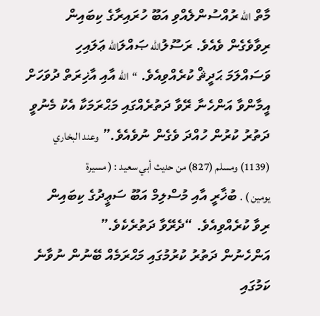މާތް الله ރުއްސުންލެއްވި އަބޫ ހުރައިރާގެ ކިބައިން ރިވާވެގެން ވެއެވެ. ރަސޫލުالله ޞައްލަالله ޢަލައިހި ވަސައްލަމަ ޙަދީޘް ކުރެއްވިއެވެ. “الله އާއި އާޚިރަތް ދުވަހަށް އީމާންވާ އަންހެނާ ރޭވާ ދަތުރެއްގައި މަޙްރަމަކާ އެކު މެނުވީ ދަތުރު ކުރުން ހުއްދަ ވެގެން ނުވެއެވެ.” وعند البخاري (1139) ومسلم (827) من حديث أبي سعيد : ( مسيرة يومين ) . ބުޚާރީ އާއި މުސްލިމް އަބޫ ސަޢީދުގެ ކިބައިން ރިވާ ކުރެއްވިއެވެ. “ދެރޭވާ ދަތުރެކެވެ.”
އަންހެނުން ދަތުރު ކުރުމުގައި މަޙްރަމެއް ބޭނުން ނުވާނެ ކަމުގައި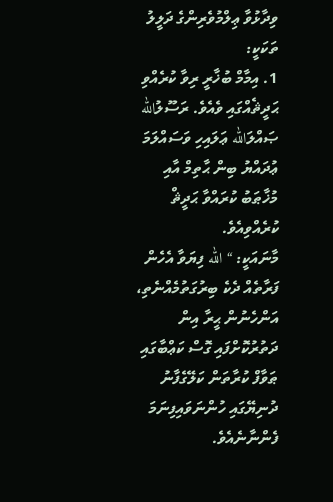ވިދާޅުވާ ޢިލްމުވެރިންގެ ދަލީލު ތަކަކީ:
1. އިމާމް ބުޚާރީ ރިވާ ކުރެއްވި ޙަދީޘެއްގައި ވެއެވެ. ރަސޫލުالله ޞައްލަالله ޢަލައިހި ވަސައްލަމަ ޢުދައްޔު ބިން ޙާތިމް އާއި މުޚާޠަބު ކުރައްވާ ޙަދީޘް ކުރެއްވިއެވެ.
މާނައަކީ: “الله ފިޔަވާ އެހެން ފަރާތެއް ދެކެ ބިރުގަތުމެއްނެތި، އަންހެނުން ޙީރާ އިން ދަތުރުކޮށްފައި ގޮސް ކަޢްބާގައި ޠަވާފް ކުރާތަން ކަލޭގެފާނު ދުނިޔޭގައި ހުންނަވައިފިނަމަ ފެންނާނެއެވެ.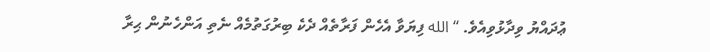ޢުދައްޔު ވިދާޅުވިއެވެ. “الله ފިޔަވާ އެހެން ފަރާތެއް ދެކެ ބިރުގަތުމެއް ނެތި އަންހެނުން ޙިރާ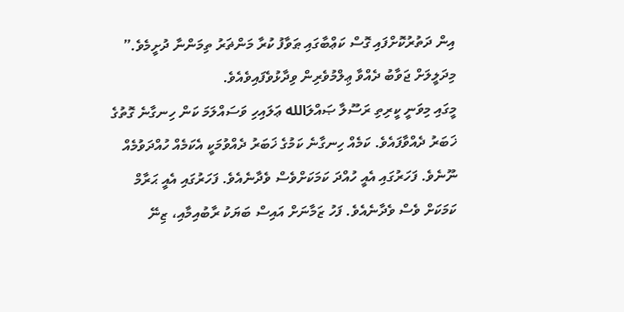އިން ދަތުރުކޮށްފައި ގޮސް ކަޢްބާގައި ޠަވާފު ކުރާ މަންޡަރު ތިމަންނާ ދުށީމެވެ.”
މިދަލީލަށް ޖަވާބު ދެއްވާ ޢިލްމުވެރިން ވިދާޅުވެފައިވެއެވެ.
މީގައި މިވަނީ ކީރިތި ރަސޫލާ ޞައްލަالله ޢަލައިހި ވަސައްލަމަ ކަން ހިނގާނެ ގޮތުގެ ޚަބަރު ދެއްވާފައެވެ. ކަމެއް ހިނގާނެ ކަމުގެ ޚަބަރު ދެއްވުމަކީ އެކަމެއް ހުއްދަވުމެއް ނޫނެވެ. ފަހަރުގައި އެއީ ހުއްދަ ކަމަކަށްވެސް ވެދާނެއެވެ. ފަހަރުގައި އެއީ ޙަރާމް ކަމަކަށް ވެސް ވެދާނެއެވެ. ފަހު ޒަމާނަށް އައިސް ބަޔަކު ރާބުއިމާއި، ޒިނޭ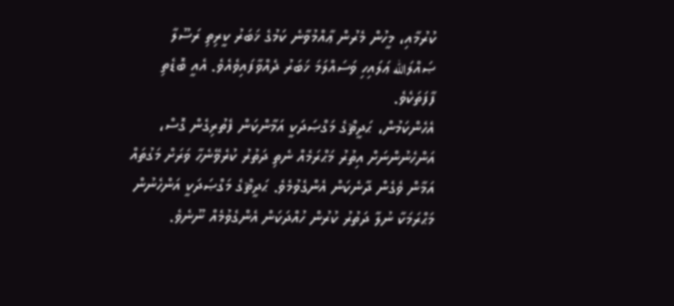ކުރުމާއި، މީހުން މެރުން ޢާއްމުވާނެ ކަމުގެ ޚަބަރު ކީރިތި ރަސޫލާ ޞައްލަالله ޢަލައިހި ވަސައްލަމަ ޚަބަރު ދެއްވާފައިވެއެވެ. އެއީ ބޮޑެތި ފާފަތަކެވެ.
އެހެންކަމުން، ޙަދީޘްގެ މަގްޞަދަކީ އަމާންކަން ފެތުރިގެން ގޮސް، އަންހެނުންނަށް އިތުރު މަޙްރަމެއް ނެތި ދަތުރު ކުރެވޭނެހާ ވަރަށް މަގުތައް އަމާން ވެގެން ދާނެކަން އެންގެވުމެވެ. ޙަދީޘްގެ މަގްޞަދަކީ އަންހެނުން މަޙްރަމަކާ ނުލާ ދަތުރު ކުރުން ހުއްދަކަން އެންގެވުމެއް ނޫނެވެ.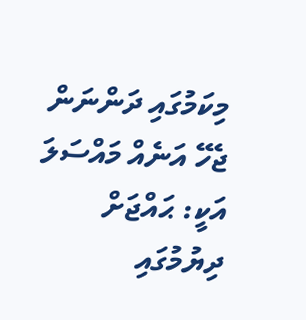މިކަމުގައި ދަންނަން ޖެހޭ އަނެއް މައްސަލަ އަކީ: ޙައްޖަށް ދިޔުމުގައި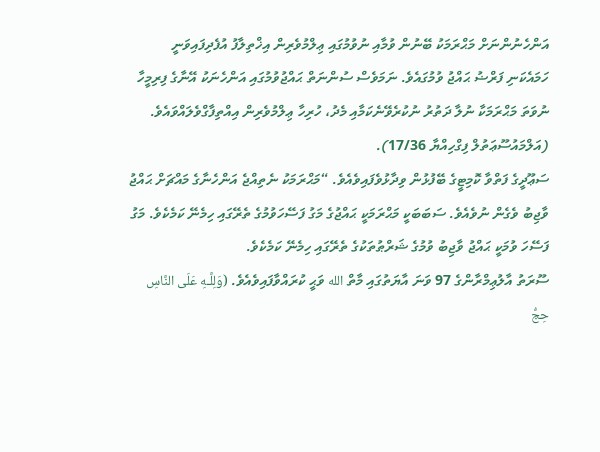އަންހެނުންނަށް މަޙްރަމަކު ބޭނުން ވުމާއި ނުވުމުގައި ޢިލްމުވެރިން އިޚްތިލާފު އުފެދިފައިވަނީ ހަމައެކަނި ފަރްޟު ޙައްޖު ވުމުގައެވެ. ނަމަވެސް ސުންނަތް ޙައްޖުވުމުގައި އަންހެނަކު އޭނާގެ ފިރިމީހާ ނުވަތަ މަޙްރަމަކާ ނުލާ ދަތުރު ނުކުރެވޭނެކަމާއި މެދު، ހުރިހާ ޢިލްމުވެރިން އިއްތިފާގްވެލައްވައެވެ. (އަލްމައުސޫޢަތުލް ފިގްހިއްޔާ 17/36).
ސަޢޫދީގެ ފަތްވާ ކޮމިޓީގެ ބޭފުޅުން ވިދާޅުވެފައިވެއެވެ. “މަޙްރަމަކު ނެތިއްޖެ އަންހެނާގެ މައްޗަށް ޙައްޖު ވާޖިބު ވެގެން ނުވެއެވެ. ސަބަބަކީ މަޙްރަމަކީ ޙައްޖުގެ މަގު ފަސޭހަވުމުގެ ތެރޭގައި ހިމެނޭ ކަމެކެވެ. މަގު ފަސޭހަ ވުމަކީ ޙައްޖު ވާޖިބު ވުމުގެ ޝަރްޠުތަކުގެ ތެރޭގައި ހިމެނޭ ކަމެކެވެ.
ސޫރަތު އާލުޢިމްރާންގެ 97 ވަނަ އާޔަތުގައި މާތް الله ވަޙީ ކުރައްވާފައިވެއެވެ. (وَلِلَّـهِ عَلَى النَّاسِ حِجُّ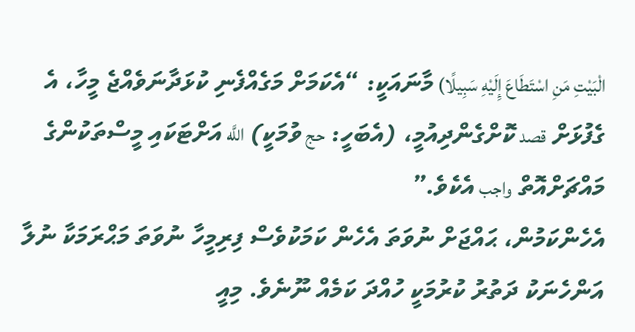الْبَيْتِ مَنِ اسْتَطَاعَ إِلَيْهِ سَبِيلًا) މާނައަކީ: “އެކަމަށް މަގެއްފެނި ކުޅަދާނަވެއްޖެ މީހާ، އެ ގެފުޅަށް قصد ކޮށްގެންދިއުމީ، (އެބަހީ: حج ވުމަކީ) اللَّه އަށްޓަކައި މީސްތަކުންގެ މައްޗަށްއޮތް واجب އެކެވެ.”
އެހެންކަމުން، ޙައްޖަށް ނުވަތަ އެހެން ކަމަކުވެސް ފިރިމީހާ ނުވަތަ މަޙްރަމަކާ ނުލާ އަންހެނަކު ދަތުރު ކުރުމަކީ ހުއްދަ ކަމެއް ނޫނެވެ. މިއީ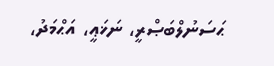ޙަސަނުލްބަޞްރީ، ނަޚަޢީ، އަޙްމަދު،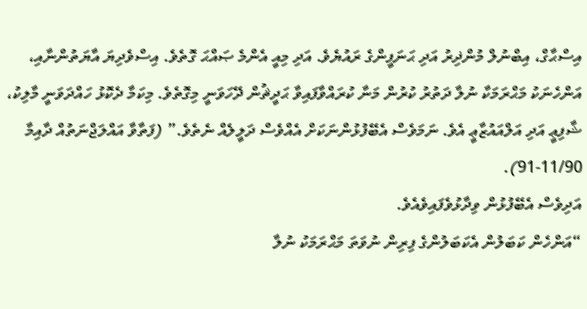އިސްޙާގް، އިބްނުލް މުންޛިރު އަދި ޙަނަފީންގެ ރައުޔެވެ. އަދި މިއީ އެންމެ ޞައްޙަ ގޮތެވެ. އިސްވެދިޔަ އާޔަތުންނާއި، އަންހެނަކު މަޙްރަމަކާ ނުލާ ދަތުރު ކުރުން މަނާ ކުރައްވާފައިވާ ޙަދީޘުން ދޭހަވަނީ މިގޮތެވެ. މިކަމާ ދެކޮޅު ހައްދަވަނީ މާލިކު، ޝާފިޢީ އަދި އަލްއައުޒާޢީ އެވެ. ނަމަވެސް އެބޭފުޅުންނަކަށް އެއްވެސް ދަލީލެއް ނެތެވެ.” (ފަތާވާ އައްލަޖްނަތުއް ދާއިމާ 11/90-91).
އަދިވެސް އެބޭފުޅުން ވިދާޅުވެފައިވެއެވެ.
“އަންހެން ކަބަލުން އެކަބަލުންގެ ފިރިން ނުވަތަ މަޙްރަމަކު ނުލާ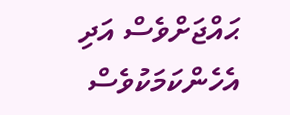ޙައްޖަށްވެސް އަދި އެހެންކަމަކުވެސް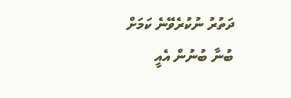ދަތުރު ނުކުރެވޭނެ ކަމަށް ބުނާ ބުނުން އެއީ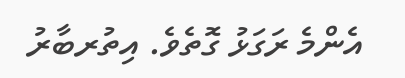އެންމެ ރަގަޅު ގޮތެވެ. އިތުރބާރު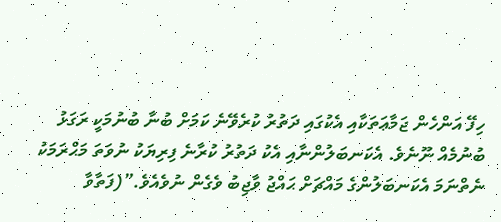ހިފޭ އަންހެން ޖަމާޢަތަކާއި އެކުގައި ދަތުރު ކުރެވޭނެ ކަމަށް ބުނާ ބުނުމަކީ ރަގަޅު ބުނުމެއް ނޫނެވެ. އެކަނބަލުންނާއި އެކު ދަތުރު ކުރާނެ ފިރިޔަކު ނުވަތަ މަޙްރަމަކު ނެތްނަމަ އެކަނބަލުންގެ މައްޗަށް ޙައްޖު ވާޖިބު ވެގެން ނުވެއެވެ.”(ފަތާވާ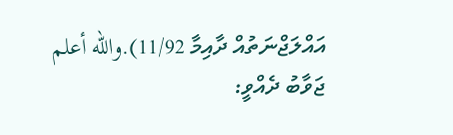އައްލަޖްނަތުއް ދާއިމާ 11/92).والله أعلم
ޖަވާބު ދެއްވީ: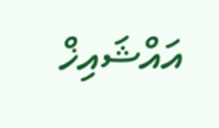އައްޝައިޚް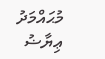މުޙައްމަދު ޢިޔާޟު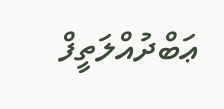ޢަބްދުއްލަތީފް